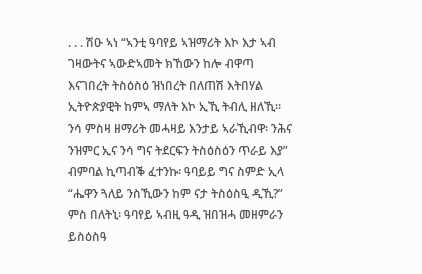. . . ሽዑ ኣነ “ኣንቲ ዓባየይ ኣዝማሪት እኮ እታ ኣብ ገዛውትና ኣውድኣመት ክኸውን ከሎ ብዋጣ እናገበረት ትስዕስዕ ዝነበረት በለጠሽ እትበሃል ኢትዮጵያዊት ከምኣ ማለት እኮ ኢኺ ትብሊ ዘለኺ። ንሳ ምስዛ ዘማሪት መሓዛይ እንታይ ኣራኺብዋ፡ ንሕና ንዝምር ኢና ንሳ ግና ትደርፍን ትስዕስዕን ጥራይ እያ” ብምባል ኪጣብቕ ፈተንኩ፡ ዓባይይ ግና ስምድ ኢላ “ሔዋን ጓለይ ንስኺውን ከም ናታ ትስዕስዒ ዲኺ?” ምስ በለትኒ፡ ዓባየይ ኣብዚ ዓዲ ዝበዝሓ መዘምራን ይስዕስዓ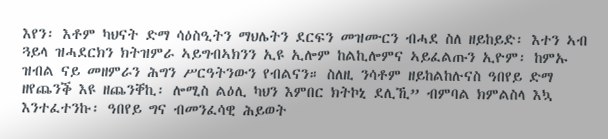እየን፡ እቶም ካህናት ድማ ሳዕስዒትን ማህሌትን ደርፍን መዝሙርን ብሓደ ስለ ዘይከይድ፡ እተን ኣብ ጓይላ ዝሓደርክን ክትዝምራ ኣይግብኣክንን ኢዩ ኢሎም ከልኪሎምና ኣይፈልጡን ኢዮም፡ ከምኡ ዝብል ናይ መዘምራን ሕግን ሥርዓትንውን የብልናን። ስለዚ ንሳቶም ዘይከልከሉናስ ዓበየይ ድማ ዘየጨንቕ እዩ ዘጨንቐኪ፡ ሎሚስ ልዕሊ ካህን እምበር ክትኮኒ ደሊኺ” ብምባል ክምልስላ እኳ እንተፈተንኩ፡ ዓበየይ ግና ብመንፈሳዊ ሕይወት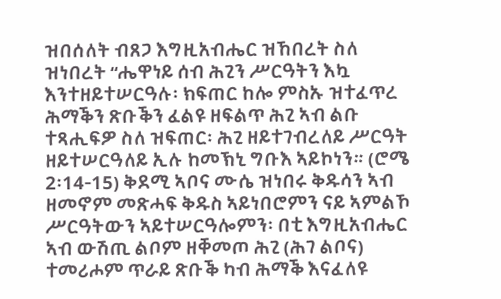ዝበሰለት ብጸጋ እግዚአብሔር ዝኸበረት ስለ ዝነበረት “ሔዋነይ ሰብ ሕጊን ሥርዓትን እኳ እንተዘይተሠርዓሉ፡ ክፍጠር ከሎ ምስኡ ዝተፈጥረ ሕማቕን ጽቡቕን ፈልዩ ዘፍልጥ ሕጊ ኣብ ልቡ ተጻሒፍዎ ስለ ዝፍጠር፡ ሕጊ ዘይተገብረለይ ሥርዓት ዘይተሠርዓለይ ኢሉ ከመኽኒ ግቡእ ኣይኮነን። (ሮሜ 2፡14-15) ቅደሚ ኣቦና ሙሴ ዝነበሩ ቅዱሳን ኣብ ዘመኖም መጽሓፍ ቅዱስ ኣይነበሮምን ናይ ኣምልኾ ሥርዓትውን ኣይተሠርዓሎምን፡ በቲ እግዚአብሔር ኣብ ውሽጢ ልቦም ዘቐመጦ ሕጊ (ሕገ ልቦና) ተመሪሖም ጥራይ ጽቡቕ ካብ ሕማቕ እናፈለዩ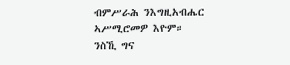ብምሥራሕ ንእግዚአብሔር ኣሥሚሮመዎ እዮም።
ንስኺ ግና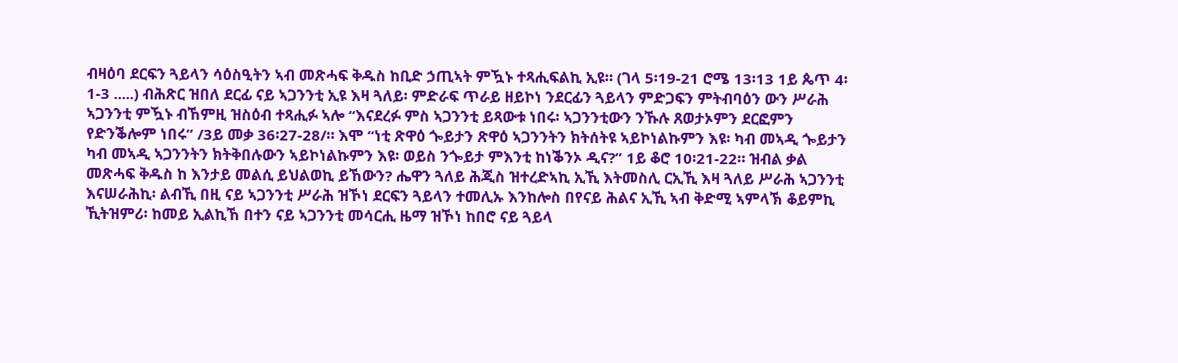ብዛዕባ ደርፍን ጓይላን ሳዕስዒትን ኣብ መጽሓፍ ቅዱስ ከቢድ ኃጢኣት ምዃኑ ተጻሒፍልኪ ኢዩ። (ገላ 5፡19-21 ሮሜ 13፡13 1ይ ጴጥ 4፡1-3 .....) ብሕጽር ዝበለ ደርፊ ናይ ኣጋንንቲ ኢዩ እዛ ጓለይ፡ ምድራፍ ጥራይ ዘይኮነ ንደርፊን ጓይላን ምድጋፍን ምትብባዕን ውን ሥራሕ ኣጋንንቲ ምዃኑ ብኸምዚ ዝስዕብ ተጻሒፉ ኣሎ “እናደረፉ ምስ ኣጋንንቲ ይጻውቱ ነበሩ፡ ኣጋንንቲውን ንኹሉ ጸወታኦምን ደርፎምን የድንቕሎም ነበሩ” /3ይ መቃ 36፡27-28/። እሞ “ነቲ ጽዋዕ ጐይታን ጽዋዕ ኣጋንንትን ክትሰትዩ ኣይኮነልኩምን እዩ፡ ካብ መኣዲ ጐይታን ካብ መኣዲ ኣጋንንትን ክትቅበሉውን ኣይኮነልኩምን እዩ፡ ወይስ ንጐይታ ምእንቲ ከነቕንኦ ዲና?” 1ይ ቆሮ 10፡21-22። ዝብል ቃል መጽሓፍ ቅዱስ ከ እንታይ መልሲ ይህልወኪ ይኸውን? ሔዋን ጓለይ ሕጂስ ዝተረድኣኪ ኢኺ እትመስሊ ርኢኺ እዛ ጓለይ ሥራሕ ኣጋንንቲ እናሠራሕኪ፡ ልብኺ በዚ ናይ ኣጋንንቲ ሥራሕ ዝኾነ ደርፍን ጓይላን ተመሊኡ እንከሎስ በየናይ ሕልና ኢኺ ኣብ ቅድሚ ኣምላኽ ቆይምኪ ኺትዝምሪ፡ ከመይ ኢልኪኸ በተን ናይ ኣጋንንቲ መሳርሒ ዜማ ዝኾነ ከበሮ ናይ ጓይላ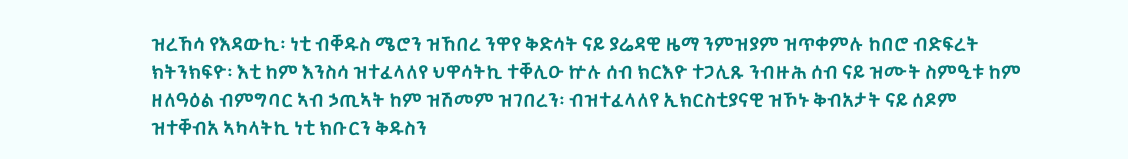ዝረኸሳ የእዳውኪ፡ ነቲ ብቐዱስ ሜሮን ዝኸበረ ንዋየ ቅድሳት ናይ ያሬዳዊ ዜማ ንምዝያም ዝጥቀምሉ ከበሮ ብድፍረት ክትንክፍዮ፡ እቲ ከም እንስሳ ዝተፈላለየ ህዋሳትኪ ተቐሊዑ ኵሉ ሰብ ክርእዮ ተጋሊጹ ንብዙሕ ሰብ ናይ ዝሙት ስምዒቱ ከም ዘለዓዕል ብምግባር ኣብ ኃጢኣት ከም ዝሽመም ዝገበረን፡ ብዝተፈላለየ ኢክርስቲያናዊ ዝኾኑ ቅብአታት ናይ ሰዶም ዝተቐብአ ኣካላትኪ ነቲ ክቡርን ቅዱስን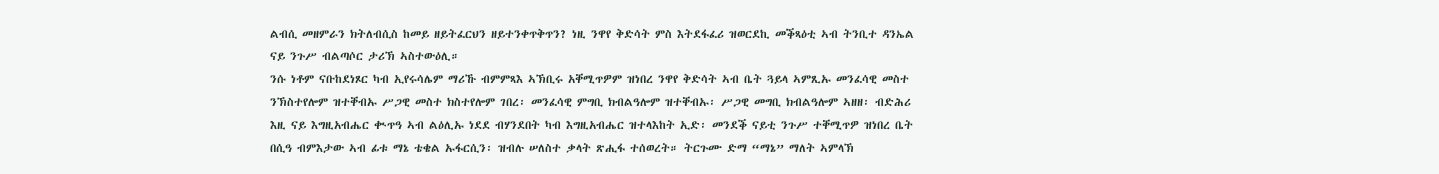ልብሲ መዘምራን ክትለብሲስ ከመይ ዘይትፈርህን ዘይተንቀጥቅጥን? ነዚ ንዋየ ቅድሳት ምስ እትደፋፈሪ ዝወርደኪ መቕጻዕቲ ኣብ ትንቢተ ዳንኤል ናይ ንጉሥ ብልጣሶር ታሪኽ ኣስተውዕሊ።
ንሱ ነቶም ናቡከደነጾር ካብ ኢየሩሳሌም ማሪኹ ብምምጻእ ኣኽቢሩ አቐሚጥዎም ዝነበረ ንዋየ ቅድሳት ኣብ ቤት ጓይላ ኣምጺኡ መንፈሳዊ መስተ ንኽስተየሎም ዝተቐብኡ ሥጋዊ መስተ ክስተየሎም ገበረ፡ መንፈሳዊ ምግቢ ክብልዓሎም ዝተቐብኡ፡ ሥጋዊ መግቢ ክብልዓሎም ኣዘዘ፡ ብድሕሪ እዚ ናይ እግዚአብሔር ቊጥዓ ኣብ ልዕሊኡ ነደደ ብሃንደበት ካብ እግዚአብሔር ዝተላእከት ኢድ፡ መንደቕ ናይቲ ንጉሥ ተቐሚጥዎ ዝነበረ ቤት በሲዓ ብምእታው ኣብ ፊቱ ማኔ ቴቄል ኡፋርሲን፡ ዝብሉ ሠለስተ ቃላት ጽሒፋ ተሰወረት። ትርጉሙ ድማ “ማኔ” ማለት ኣምላኽ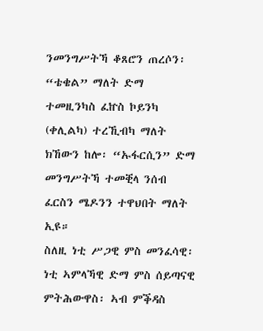ንመንግሥትኻ ቆጸሮን ጠረሶን፡ “ቴቄል” ማለት ድማ ተመዚንካስ ፈኵስ ኮይንካ (ቀሊልካ) ተረኺብካ ማለት ክኸውን ከሎ፡ “ኡፋርሲን” ድማ መንግሥትኻ ተመቒላ ንሰብ ፈርስን ሜዶንን ተዋህበት ማለት ኢዩ።
ስለዚ ነቲ ሥጋዊ ምስ መንፈሳዊ፡ ነቲ ኣምላኻዊ ድማ ምስ ሰይጣናዊ ምትሕውዋስ፡ ኣብ ምቕዳስ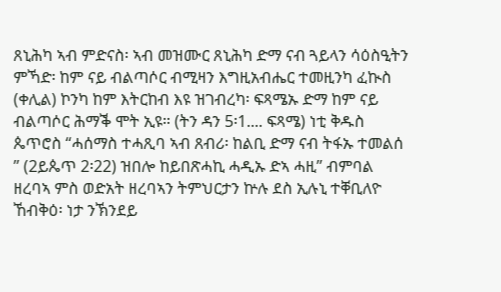ጸኒሕካ ኣብ ምድናስ፡ ኣብ መዝሙር ጸኒሕካ ድማ ናብ ጓይላን ሳዕስዒትን ምኻድ፡ ከም ናይ ብልጣሶር ብሚዛን እግዚአብሔር ተመዚንካ ፈኲስ (ቀሊል) ኮንካ ከም እትርከብ እዩ ዝገብረካ፡ ፍጻሜኡ ድማ ከም ናይ ብልጣሶር ሕማቕ ሞት ኢዩ። (ትን ዳን 5፡1.... ፍጻሜ) ነቲ ቅዱስ ጴጥሮስ “ሓሰማስ ተሓጺባ ኣብ ጸብሪ፡ ከልቢ ድማ ናብ ትፋኡ ተመልሰ ” (2ይጴጥ 2፡22) ዝበሎ ከይበጽሓኪ ሓዲኡ ድኣ ሓዚ” ብምባል ዘረባኣ ምስ ወድአት ዘረባኣን ትምህርታን ኵሉ ደስ ኢሉኒ ተቐቢለዮ ኸብቅዕ፡ ነታ ንኽንደይ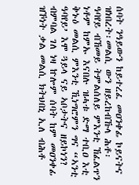ሰባት ንዓይውን ከይተረፈ መዐንቀፊ ኮይናትና ዝነበረት፡መልሲ ውን ዘይረከብኹላ ሕቶ፡ ዓባየይ ብኸመይ ትምልሰለይ ምእንቲ ኸፈልጥን ነቶም ከምኡ እናበሉ ዝሓቱ ድማ ተቢዐ እቲ ቅኑዕ መልሲ ምእንቲ ኺነግሮምን ግና “ኣንቲ ዓባየይ’ እሞ ጓይላ ናይ ኣቦታትና ዘይኮነን? ብምባል ገለ ነዛ ኵሎም ሰባት ከም መዐንቀፊ ዝኾነት ቃል መልሲ ክትህበኒ ኢለ ብሕቶ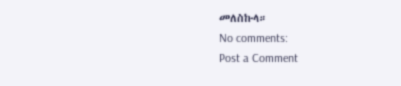መለስኩላ።
No comments:
Post a Comment